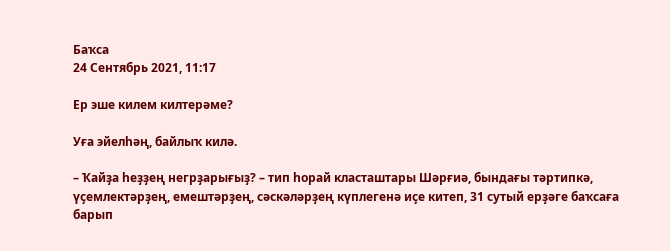Баҡса
24 Сентябрь 2021, 11:17

Ер эше килем килтерәме?

Уға эйелһәң, байлыҡ килә.

– Ҡайҙа һеҙҙең негрҙарығыҙ? – тип һорай класташтары Шәрғиә, бындағы тәртипкә, үҫемлектәрҙең, емештәрҙең, сәскәләрҙең күплегенә иҫе китеп, 31 сутый ерҙәге баҡсаға барып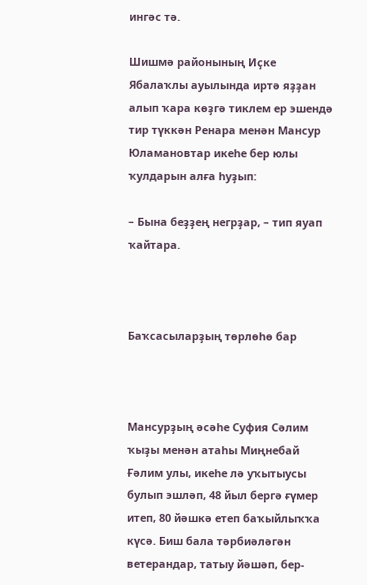ингәс тә.

Шишмә районының Иҫке Ябалаҡлы ауылында иртә яҙҙан алып ҡара көҙгә тиклем ер эшендә тир түккән Ренара менән Мансур Юламановтар икеһе бер юлы ҡулдарын алға һуҙып:

– Бына беҙҙең негрҙар, – тип яуап ҡайтара.



Баҡсасыларҙың төрлөһө бар



Мансурҙың әсәһе Суфия Сәлим ҡыҙы менән атаһы Миңнебай Ғәлим улы, икеһе лә уҡытыусы булып эшләп, 48 йыл бергә ғүмер итеп, 80 йәшкә етеп баҡыйлыҡҡа күсә. Биш бала тәрбиәләгән ветерандар, татыу йәшәп, бер-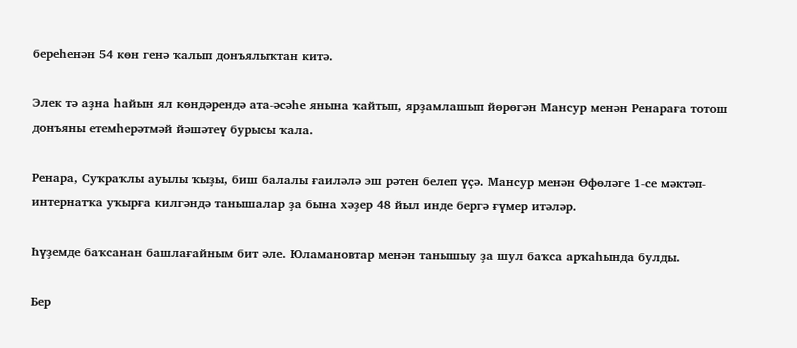береһенән 54 көн генә ҡалып донъялыҡтан китә.

Элек тә аҙна һайын ял көндәрендә ата-әсәһе янына ҡайтып, ярҙамлашып йөрөгән Мансур менән Ренараға тотош донъяны етемһерәтмәй йәшәтеү бурысы ҡала.

Ренара, Суҡраҡлы ауылы ҡыҙы, биш балалы ғаиләлә эш рәтен белеп үҫә. Мансур менән Өфөләге 1-се мәктәп-интернатҡа уҡырға килгәндә танышалар ҙа бына хәҙер 48 йыл инде бергә ғүмер итәләр.

Һүҙемде баҡсанан башлағайным бит әле. Юламановтар менән танышыу ҙа шул баҡса арҡаһында булды.

Бер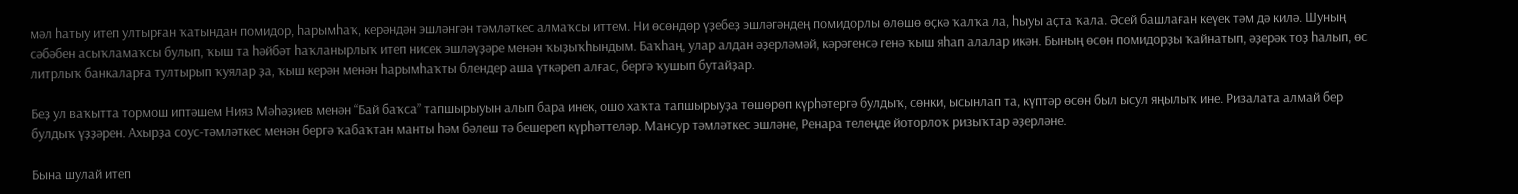мәл һатыу итеп ултырған ҡатындан помидор, һарымһаҡ, керәндән эшләнгән тәмләткес алмаҡсы иттем. Ни өсөндөр үҙебеҙ эшләгәндең помидорлы өлөшө өҫкә ҡалҡа ла, һыуы аҫта ҡала. Әсей башлаған кеүек тәм дә килә. Шуның сәбәбен асыҡламаҡсы булып, ҡыш та һәйбәт һаҡланырлыҡ итеп нисек эшләүҙәре менән ҡыҙыҡһындым. Баҡһаң, улар алдан әҙерләмәй, кәрәгенсә генә ҡыш яһап алалар икән. Бының өсөн помидорҙы ҡайнатып, әҙерәк тоҙ һалып, өс литрлыҡ банкаларға тултырып ҡуялар ҙа, ҡыш керән менән һарымһаҡты блендер аша үткәреп алғас, бергә ҡушып бутайҙар.

Беҙ ул ваҡытта тормош иптәшем Нияз Мәһәҙиев менән “Бай баҡса” тапшырыуын алып бара инек, ошо хаҡта тапшырыуҙа төшөрөп күрһәтергә булдыҡ, сөнки, ысынлап та, күптәр өсөн был ысул яңылыҡ ине. Ризалата алмай бер булдыҡ үҙҙәрен. Ахырҙа соус-тәмләткес менән бергә ҡабаҡтан манты һәм бәлеш тә бешереп күрһәттеләр. Мансур тәмләткес эшләне, Ренара телеңде йоторлоҡ ризыҡтар әҙерләне.

Бына шулай итеп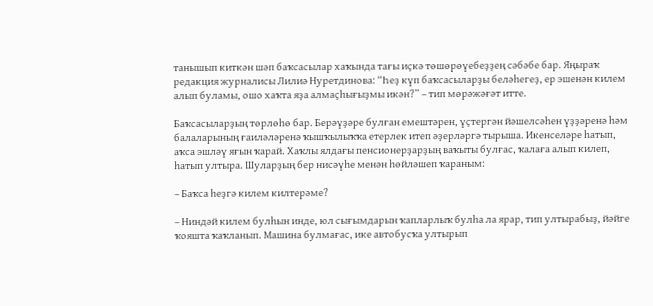танышып киткән шәп баҡсасылар хаҡында тағы иҫкә төшөрөүебеҙҙең сәбәбе бар. Яңыраҡ редакция журналисы Лилиә Нуретдинова: “Һеҙ күп баҡсасыларҙы беләһегеҙ, ер эшенән килем алып буламы, ошо хаҡта яҙа алмаҫһығыҙмы икән?” – тип мөрәжәғәт итте.

Баҡсасыларҙың төрлөһө бар. Берәүҙәре булған емештәрен, үҫтергән йәшелсәһен үҙҙәренә һәм балаларының ғаиләләренә ҡышҡылыҡҡа етерлек итеп әҙерләргә тырыша. Икенселәре һатып, аҡса эшләү яғын ҡарай. Хаҡлы ялдағы пенсионерҙарҙың ваҡыты булғас, ҡалаға алып килеп, һатып ултыра. Шуларҙың бер нисәүһе менән һөйләшеп ҡараным:

– Баҡса һеҙгә килем килтерәме?

– Ниндәй килем булһын инде, юл сығымдарын ҡапларлыҡ булһа ла ярар, тип ултырабыҙ, йәйге ҡояшта ҡаҡланып. Машина булмағас, ике автобусҡа ултырып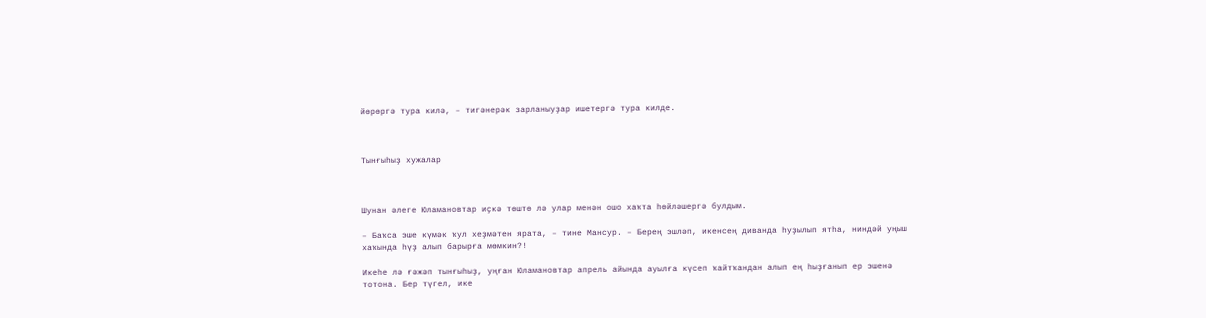йөрөргә тура килә, – тигәнерәк зарланыуҙар ишетергә тура килде.



Тынғыһыҙ хужалар



Шунан әлеге Юламановтар иҫкә төштө лә улар менән ошо хаҡта һөйләшергә булдым.

– Баҡса эше күмәк ҡул хеҙмәтен ярата, – тине Мансур. – Берең эшләп, икенсең диванда һуҙылып ятһа, ниндәй уңыш хаҡында һүҙ алып барырға мөмкин?!

Икеһе лә ғәжәп тынғыһыҙ, уңған Юламановтар апрель айында ауылға күсеп ҡайтҡандан алып ең һыҙғанып ер эшенә тотона. Бер түгел, ике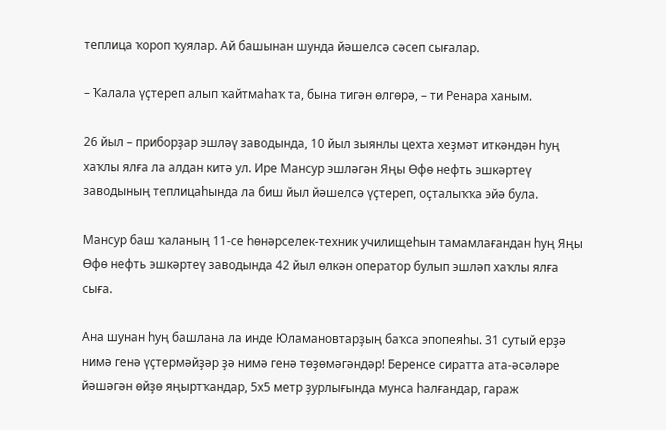теплица ҡороп ҡуялар. Ай башынан шунда йәшелсә сәсеп сығалар.

– Ҡалала үҫтереп алып ҡайтмаһаҡ та, бына тигән өлгөрә, – ти Ренара ханым.

26 йыл – приборҙар эшләү заводында, 10 йыл зыянлы цехта хеҙмәт иткәндән һуң хаҡлы ялға ла алдан китә ул. Ире Мансур эшләгән Яңы Өфө нефть эшкәртеү заводының теплицаһында ла биш йыл йәшелсә үҫтереп, оҫталыҡҡа эйә була.

Мансур баш ҡаланың 11-се һөнәрселек-техник училищеһын тамамлағандан һуң Яңы Өфө нефть эшкәртеү заводында 42 йыл өлкән оператор булып эшләп хаҡлы ялға сыға.

Ана шунан һуң башлана ла инде Юламановтарҙың баҡса эпопеяһы. 31 сутый ерҙә нимә генә үҫтермәйҙәр ҙә нимә генә төҙөмәгәндәр! Беренсе сиратта ата-әсәләре йәшәгән өйҙө яңыртҡандар, 5х5 метр ҙурлығында мунса һалғандар, гараж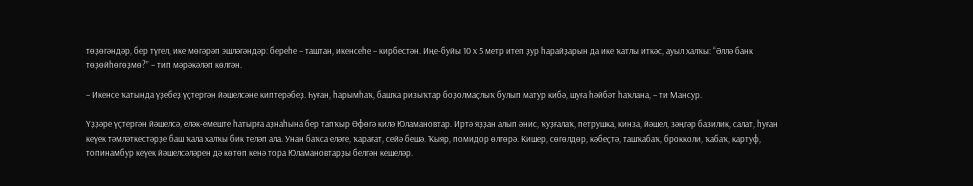төҙөгәндәр, бер түгел, ике мөгәрәп эшләгәндәр: береһе – таштан, икенсеһе – кирбестән. Иңе-буйы 10 х 5 метр итеп ҙур һарайҙарын да ике ҡатлы иткәс, ауыл халҡы: “Әллә банк төҙөйһөгөҙмө?” – тип мәрәкәләп көлгән.

– Икенсе ҡатында үҙебеҙ үҫтергән йәшелсәне киптерәбеҙ. Һуған, һарымһаҡ, башҡа ризыҡтар боҙолмаҫлыҡ булып матур кибә, шуға һәйбәт һаҡлана, – ти Мансур.

Үҙҙәре үҫтергән йәшелсә, еләк-емеште һатырға аҙнаһына бер тапҡыр Өфөгә килә Юламановтар. Иртә яҙҙан алып әнис, ҡуҙғалаҡ, петрушка, кинза, йәшел, зәңгәр базилик, салат, һуған кеүек тәмләткестәрҙе баш ҡала халҡы бик теләп ала. Унан баҡса еләге, ҡарағат, сейә бешә. Ҡыяр, помидор өлгөрә. Кишер, сөгөлдөр, кәбеҫтә, ташҡабаҡ, брокколи, ҡабаҡ, картуф, топинамбур кеүек йәшелсәләрен дә көтөп кенә тора Юламановтарҙы белгән кешеләр.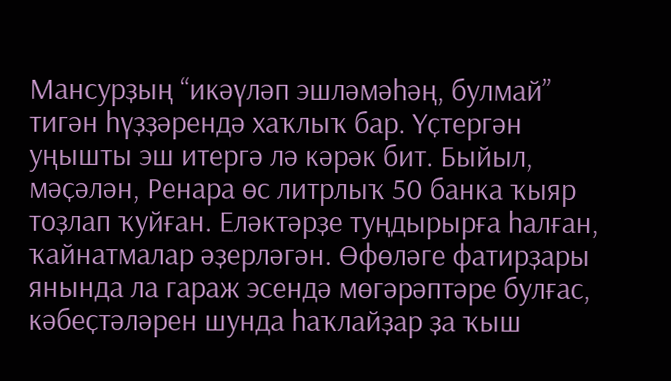Мансурҙың “икәүләп эшләмәһәң, булмай” тигән һүҙҙәрендә хаҡлыҡ бар. Үҫтергән уңышты эш итергә лә кәрәк бит. Быйыл, мәҫәлән, Ренара өс литрлыҡ 50 банка ҡыяр тоҙлап ҡуйған. Еләктәрҙе туңдырырға һалған, ҡайнатмалар әҙерләгән. Өфөләге фатирҙары янында ла гараж эсендә мөгәрәптәре булғас, кәбеҫтәләрен шунда һаҡлайҙар ҙа ҡыш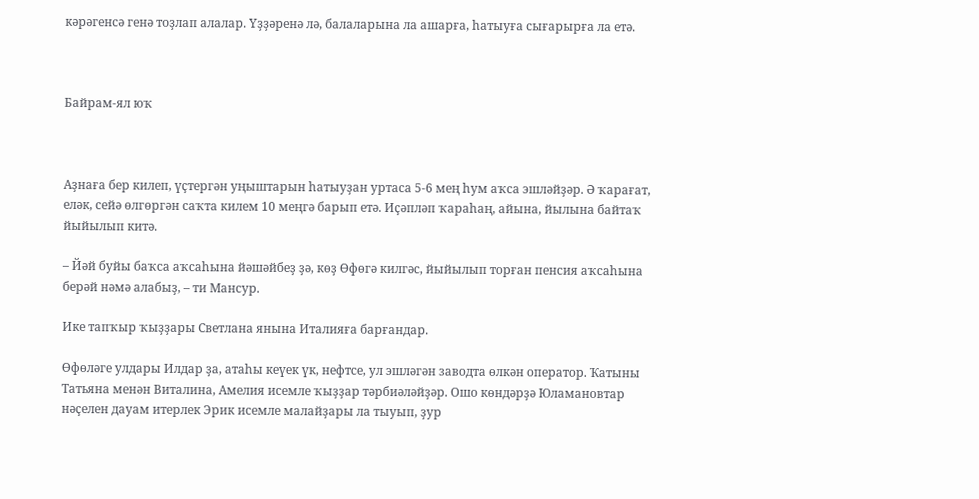кәрәгенсә генә тоҙлап алалар. Үҙҙәренә лә, балаларына ла ашарға, һатыуға сығарырға ла етә.



Байрам-ял юҡ



Аҙнаға бер килеп, үҫтергән уңыштарын һатыуҙан уртаса 5-6 мең һум аҡса эшләйҙәр. Ә ҡарағат, еләк, сейә өлгөргән саҡта килем 10 меңгә барып етә. Иҫәпләп ҡараһаң, айына, йылына байтаҡ йыйылып китә.

– Йәй буйы баҡса аҡсаһына йәшәйбеҙ ҙә, көҙ Өфөгә килгәс, йыйылып торған пенсия аҡсаһына берәй нәмә алабыҙ, – ти Мансур.

Ике тапҡыр ҡыҙҙары Светлана янына Италияға барғандар.

Өфөләге улдары Илдар ҙа, атаһы кеүек үк, нефтсе, ул эшләгән заводта өлкән оператор. Ҡатыны Татьяна менән Виталина, Амелия исемле ҡыҙҙар тәрбиәләйҙәр. Ошо көндәрҙә Юламановтар нәҫелен дауам итерлек Эрик исемле малайҙары ла тыуып, ҙур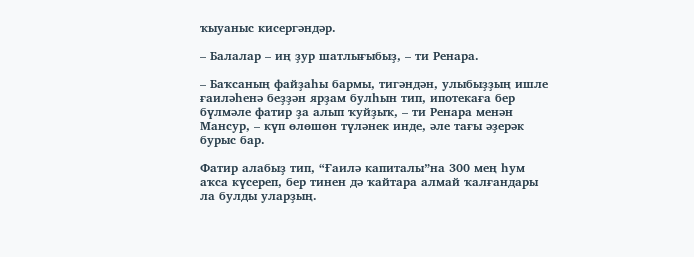ҡыуаныс кисергәндәр.

– Балалар – иң ҙур шатлығыбыҙ, – ти Ренара.

– Баҡсаның файҙаһы бармы, тигәндән, улыбыҙҙың ишле ғаиләһенә беҙҙән ярҙам булһын тип, ипотекаға бер бүлмәле фатир ҙа алып ҡуйҙыҡ, – ти Ренара менән Мансур, – күп өлөшөн түләнек инде, әле тағы әҙерәк бурыс бар.

Фатир алабыҙ тип, “Ғаилә капиталы”на 300 мең һум аҡса күсереп, бер тинен дә ҡайтара алмай ҡалғандары ла булды уларҙың.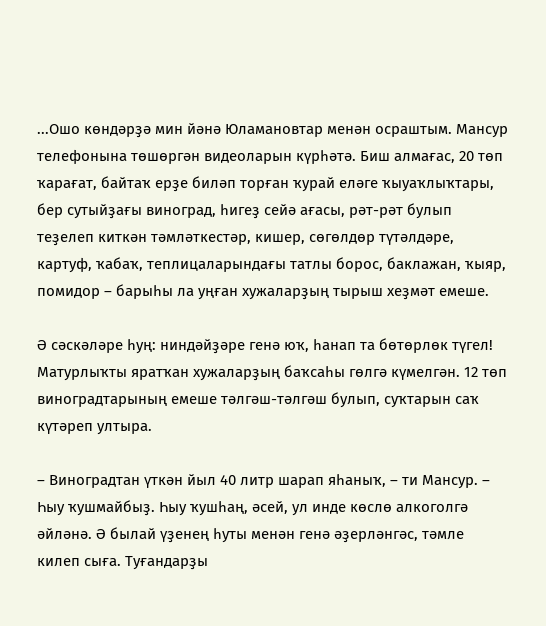...Ошо көндәрҙә мин йәнә Юламановтар менән осраштым. Мансур телефонына төшөргән видеоларын күрһәтә. Биш алмағас, 20 төп ҡарағат, байтаҡ ерҙе биләп торған ҡурай еләге ҡыуаҡлыҡтары, бер сутыйҙағы виноград, һигеҙ сейә ағасы, рәт-рәт булып теҙелеп киткән тәмләткестәр, кишер, сөгөлдөр түтәлдәре, картуф, ҡабаҡ, теплицаларындағы татлы борос, баклажан, ҡыяр, помидор – барыһы ла уңған хужаларҙың тырыш хеҙмәт емеше.

Ә сәскәләре һуң: ниндәйҙәре генә юҡ, һанап та бөтөрлөк түгел! Матурлыҡты яратҡан хужаларҙың баҡсаһы гөлгә күмелгән. 12 төп виноградтарының емеше тәлгәш-тәлгәш булып, суҡтарын саҡ күтәреп ултыра.

– Виноградтан үткән йыл 40 литр шарап яһаныҡ, – ти Мансур. – Һыу ҡушмайбыҙ. Һыу ҡушһаң, әсей, ул инде көслө алкоголгә әйләнә. Ә былай үҙенең һуты менән генә әҙерләнгәс, тәмле килеп сыға. Туғандарҙы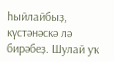һыйлайбыҙ, күстәнәскә лә бирәбеҙ. Шулай уҡ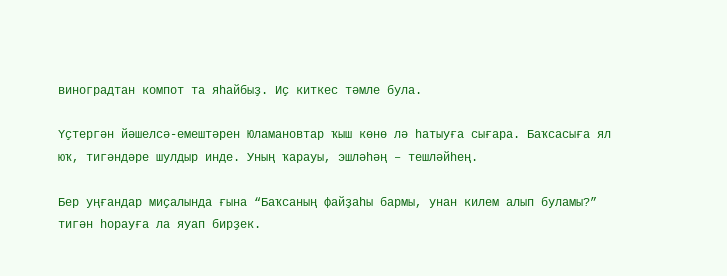виноградтан компот та яһайбыҙ. Иҫ киткес тәмле була.

Үҫтергән йәшелсә-емештәрен Юламановтар ҡыш көнө лә һатыуға сығара. Баҡсасыға ял юҡ, тигәндәре шулдыр инде. Уның ҡарауы, эшләһәң – тешләйһең.

Бер уңғандар миҫалында ғына “Баҡсаның файҙаһы бармы, унан килем алып буламы?” тигән һорауға ла яуап бирҙек.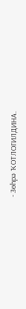- Зөһрә ҠОТЛОГИЛДИНА.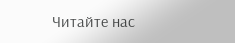Читайте нас